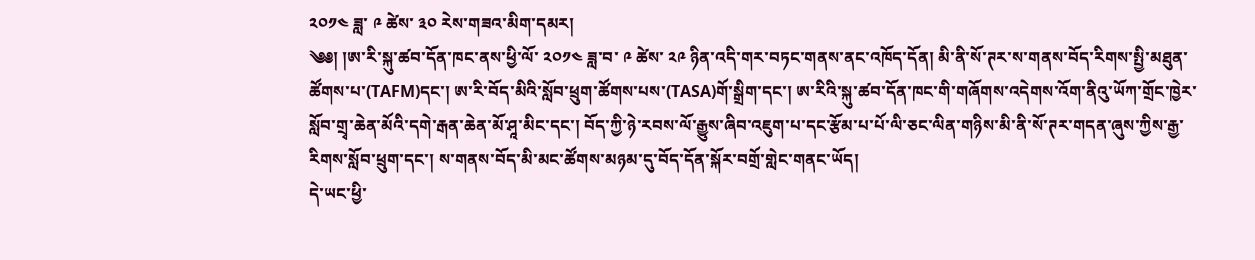༢༠༡༤ ཟླ་ ༩ ཚེས་ ༣༠ རེས་གཟའ་མིག་དམར།
༄༅། །ཨ་རི་སྐུ་ཚབ་དོན་ཁང་ནས་ཕྱི་ལོ་ ༢༠༡༤ ཟླ་བ་ ༩ ཚེས་ ༢༩ ཉིན་འདི་གར་བཏང་གནས་ནང་འཁོད་དོན། མི་ནི་སོ་ཊར་ས་གནས་བོད་རིགས་སྤྱི་མཐུན་ཚོགས་པ་(TAFM)དང་། ཨ་རི་བོད་མིའི་སློབ་ཕྲུག་ཚོགས་པས་(TASA)གོ་སྒྲིག་དང་། ཨ་རིའི་སྐུ་ཚབ་དོན་ཁང་གི་གཞོགས་འདེགས་འོག་ནིའུ་ཡོཀ་གྲོང་ཁྱེར་སློབ་གྲྭ་ཆེན་མོའི་དགེ་རྒན་ཆེན་མོ་ཤཱ་མིང་དང་། བོད་ཀྱི་ཉེ་རབས་ལོ་རྒྱུས་ཞིབ་འཇུག་པ་དང་རྩོམ་པ་པོ་ལི་ཅང་ལིན་གཉིས་མི་ནི་སོ་ཊར་གདན་ཞུས་ཀྱིས་རྒྱ་རིགས་སློབ་ཕྲུག་དང་། ས་གནས་བོད་མི་མང་ཚོགས་མཉམ་དུ་བོད་དོན་སྐོར་བགྲོ་གླེང་གནང་ཡོད།
དེ་ཡང་ཕྱི་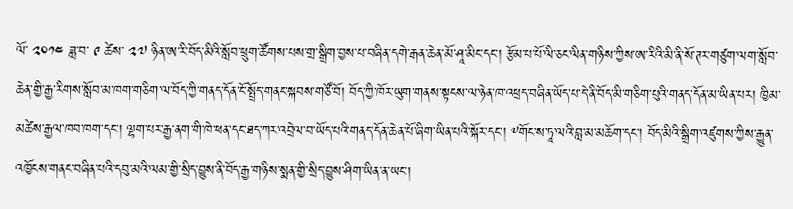ལོ་ ༢༠༡༤ ཟླ་བ་ ༩ ཚེས་ ༢༧ ཉིན་ཨ་རི་བོད་མིའི་སློབ་ཕྲུག་ཚོགས་པས་གྲ་སྒྲིག་བྱས་པ་བཞིན་དགེ་རྒན་ཆེན་མོ་ཤཱ་མིང་དང་། རྩོམ་པ་པོ་ལི་ཅང་ལིན་གཉིས་ཀྱིས་ཨ་རིའི་མི་ནི་སོ་ཊར་གཙུག་ལག་སློབ་ཆེན་གྱི་རྒྱ་རིགས་སློབ་མ་ཁག་གཅིག་ལ་བོད་ཀྱི་གནད་དོན་ངོ་སྤྲོད་གནང་སྐབས་གཙོ་བོ། བོད་ཀྱི་ཁོར་ཡུག་གནས་སྟངས་ལ་ཉེན་ཁ་འཕྲད་བཞིན་ཡོད་པ་དེ་ནི་བོད་མི་གཅིག་པུའི་གནད་དོན་མ་ཡིན་པར། ཁྱིམ་མཚེས་རྒྱལ་ཁབ་ཁག་དང་། ལྷག་པར་རྒྱ་ནག་གི་ཁེ་ཕན་དང་ཐད་ཀར་འབྲེལ་བ་ཡོད་པའི་གནད་དོན་ཆེན་པོ་ཞིག་ཡིན་པའི་སྐོར་དང་། ༸གོང་ས་ཏཱ་ལའི་བླ་མ་མཆོག་དང་། བོད་མིའི་སྒྲིག་འཛུགས་ཀྱིས་རྒྱུན་འཁྱོངས་གནང་བཞིན་པའི་དབུ་མའི་ལམ་གྱི་སྲིད་བྱུས་ནི་བོད་རྒྱ་གཉིས་སྨན་གྱི་སྲིད་བྱུས་ཤིག་ཡིན་ན་ཡང་།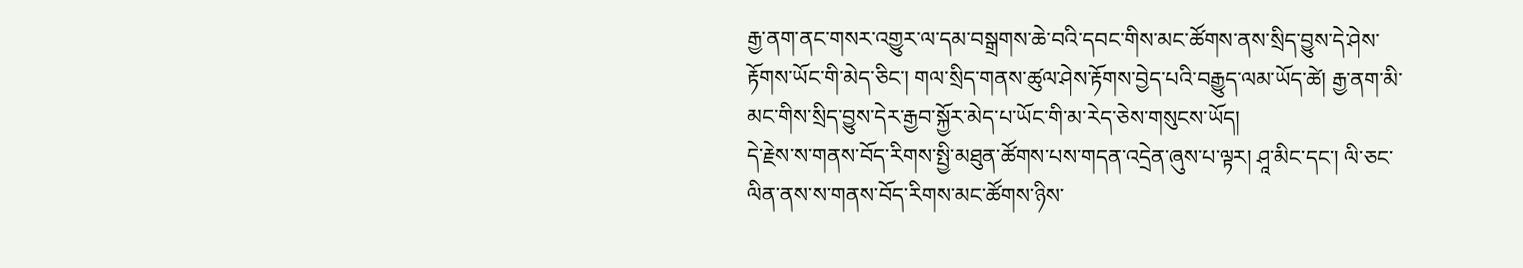རྒྱ་ནག་ནང་གསར་འགྱུར་ལ་དམ་བསྒྲགས་ཆེ་བའི་དབང་གིས་མང་ཚོགས་ནས་སྲིད་བྱུས་དེ་ཤེས་རྟོགས་ཡོང་གི་མེད་ཅིང་། གལ་སྲིད་གནས་ཚུལ་ཤེས་རྟོགས་བྱེད་པའི་བརྒྱུད་ལམ་ཡོད་ཚེ། རྒྱ་ནག་མི་མང་གིས་སྲིད་བྱུས་དེར་རྒྱབ་སྐྱོར་མེད་པ་ཡོང་གི་མ་རེད་ཅེས་གསུངས་ཡོད།
དེ་རྗེས་ས་གནས་བོད་རིགས་སྤྱི་མཐུན་ཚོགས་པས་གདན་འདྲེན་ཞུས་པ་ལྟར། ཤཱ་མིང་དང་། ལི་ཅང་ལིན་ནས་ས་གནས་བོད་རིགས་མང་ཚོགས་ཉིས་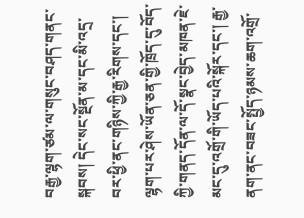བརྒྱ་ལྷག་ཙམ་ལ་གསུང་བཤད་གནང་སྐབས། དེང་སང་སྔོན་མ་དང་མི་འདྲ་བར་ཕྱི་ནང་གཉིས་ཀྱི་རྒྱ་རིགས་དང་། ལྷག་པར་ཤེས་ཡོན་ཅན་གྱི་ཁྲོད་དུ་བོད་ཀྱི་གནད་དོན་ལ་དོ་སྣང་བྱེད་མཁན་ཇེ་མང་དུ་འགྲོ་གི་ཡོད་པའི་སྐོར་དང་། རྒྱ་ནག་ནང་བཟང་སྤྱོད་ཉམས་ཆག་འགྲོ་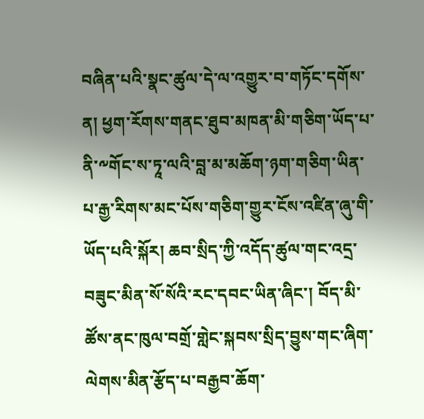བཞིན་པའི་སྣང་ཚུལ་དེ་ལ་འགྱུར་བ་གཏོང་དགོས་ན། ཕྱག་རོགས་གནང་ཐུབ་མཁན་མི་གཅིག་ཡོད་པ་ནི་༸གོང་ས་ཏཱ་ལའི་བླ་མ་མཆོག་ཉག་གཅིག་ཡིན་པ་རྒྱ་རིགས་མང་པོས་གཅིག་གྱུར་ངོས་འཛིན་ཞུ་གི་ཡོད་པའི་སྐོར། ཆབ་སྲིད་ཀྱི་འདོད་ཚུལ་གང་འདྲ་བཟུང་མིན་སོ་སོའི་རང་དབང་ཡིན་ཞིང་། བོད་མི་ཚོས་ནང་ཁུལ་བགྲོ་གླེང་སྐབས་སྲིད་བྱུས་གང་ཞིག་ལེགས་མིན་རྩོད་པ་བརྒྱབ་ཆོག་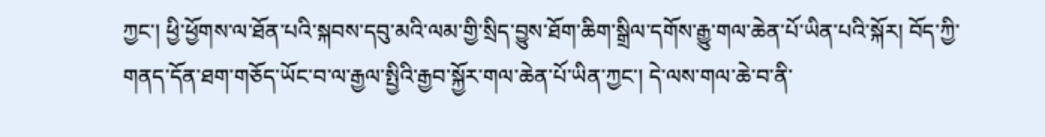ཀྱང་། ཕྱི་ཕྱོགས་ལ་ཐོན་པའི་སྐབས་དབུ་མའི་ལམ་གྱི་སྲིད་བྱུས་ཐོག་ཆིག་སྒྲིལ་དགོས་རྒྱུ་གལ་ཆེན་པོ་ཡིན་པའི་སྐོར། བོད་ཀྱི་གནད་དོན་ཐག་གཅོད་ཡོང་བ་ལ་རྒྱལ་སྤྱིའི་རྒྱབ་སྐྱོར་གལ་ཆེན་པོ་ཡིན་ཀྱང་། དེ་ལས་གལ་ཆེ་བ་ནི་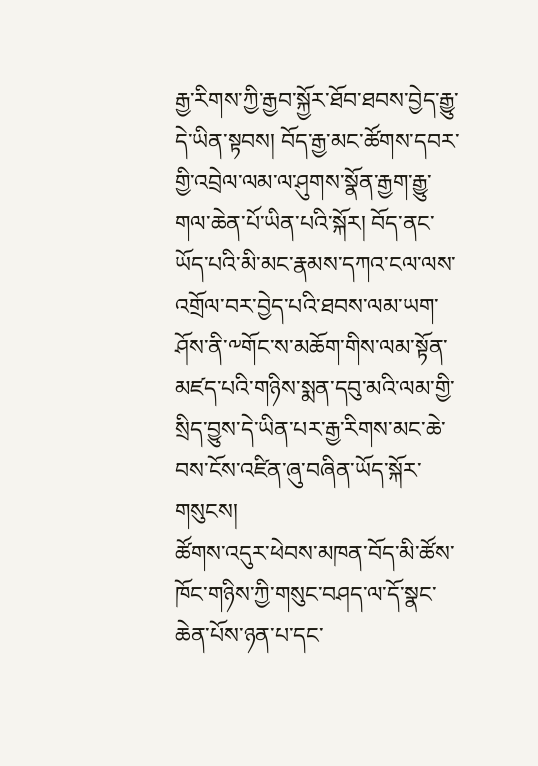རྒྱ་རིགས་ཀྱི་རྒྱབ་སྐྱོར་ཐོབ་ཐབས་བྱེད་རྒྱུ་དེ་ཡིན་སྟབས། བོད་རྒྱ་མང་ཚོགས་དབར་གྱི་འབྲེལ་ལམ་ལ་ཤུགས་སྣོན་རྒྱག་རྒྱུ་གལ་ཆེན་པོ་ཡིན་པའི་སྐོར། བོད་ནང་ཡོད་པའི་མི་མང་རྣམས་དཀའ་ངལ་ལས་འགྲོལ་བར་བྱེད་པའི་ཐབས་ལམ་ཡག་ཤོས་ནི་༸གོང་ས་མཆོག་གིས་ལམ་སྟོན་མཛད་པའི་གཉིས་སྨན་དབུ་མའི་ལམ་གྱི་སྲིད་བྱུས་དེ་ཡིན་པར་རྒྱ་རིགས་མང་ཆེ་བས་ངོས་འཛིན་ཞུ་བཞིན་ཡོད་སྐོར་གསུངས།
ཚོགས་འདུར་ཕེབས་མཁན་བོད་མི་ཚོས་ཁོང་གཉིས་ཀྱི་གསུང་བཤད་ལ་དོ་སྣང་ཆེན་པོས་ཉན་པ་དང་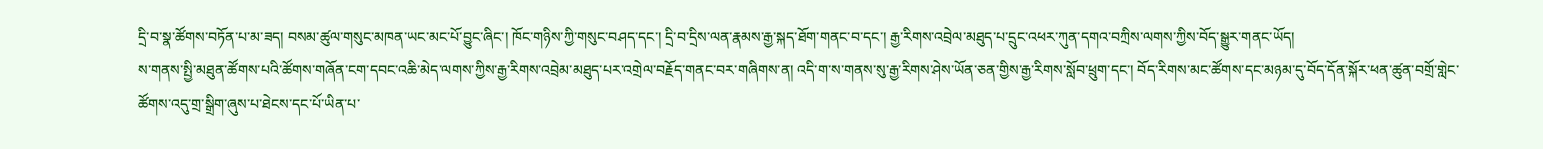དྲི་བ་སྣ་ཚོགས་བཏོན་པ་མ་ཟད། བསམ་ཚུལ་གསུང་མཁན་ཡང་མང་པོ་བྱུང་ཞིང་། ཁོང་གཉིས་ཀྱི་གསུང་བཤད་དང་། དྲི་བ་དྲིས་ལན་རྣམས་རྒྱ་སྐད་ཐོག་གནང་བ་དང་། རྒྱ་རིགས་འབྲེལ་མཐུད་པ་དྲུང་འཕར་ཀུན་དགའ་བཀྲིས་ལགས་ཀྱིས་བོད་སྒྱུར་གནང་ཡོད།
ས་གནས་སྤྱི་མཐུན་ཚོགས་པའི་ཚོགས་གཞོན་ངག་དབང་འཆི་མེད་ལགས་ཀྱིས་རྒྱ་རིགས་འབྲེམ་མཐུད་པར་འགྲེལ་བརྗོད་གནང་བར་གཞིགས་ན། འདི་ག་ས་གནས་སུ་རྒྱ་རིགས་ཤེས་ཡོན་ཅན་གྱིས་རྒྱ་རིགས་སློབ་ཕྲུག་དང་། བོད་རིགས་མང་ཚོགས་དང་མཉམ་དུ་བོད་དོན་སྐོར་ཕན་ཚུན་བགྲོ་གླེང་ཚོགས་འདུ་གྲ་སྒྲིག་ཞུས་པ་ཐེངས་དང་པོ་ཡིན་པ་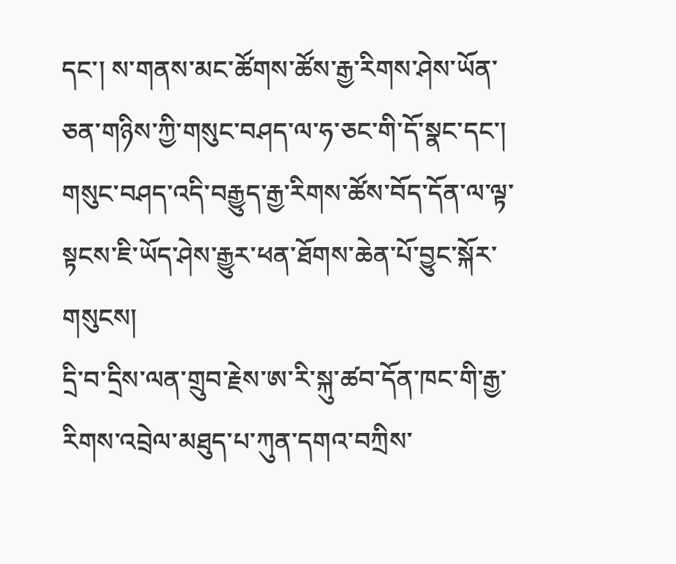དང་། ས་གནས་མང་ཚོགས་ཚོས་རྒྱ་རིགས་ཤེས་ཡོན་ཅན་གཉིས་ཀྱི་གསུང་བཤད་ལ་ཧ་ཅང་གི་དོ་སྣང་དང་། གསུང་བཤད་འདི་བརྒྱུད་རྒྱ་རིགས་ཚོས་བོད་དོན་ལ་ལྟ་སྟངས་ཇི་ཡོད་ཤེས་རྒྱུར་ཕན་ཐོགས་ཆེན་པོ་བྱུང་སྐོར་གསུངས།
དྲི་བ་དྲིས་ལན་གྲུབ་རྗེས་ཨ་རི་སྐུ་ཚབ་དོན་ཁང་གི་རྒྱ་རིགས་འབྲེལ་མཐུད་པ་ཀུན་དགའ་བཀྲིས་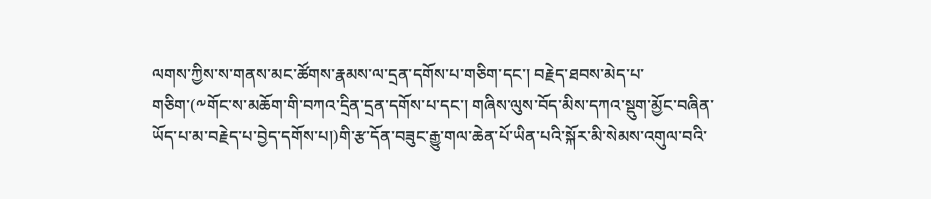ལགས་ཀྱིས་ས་གནས་མང་ཚོགས་རྣམས་ལ་དྲན་དགོས་པ་གཅིག་དང་། བརྗེད་ཐབས་མེད་པ་གཅིག་(༸གོང་ས་མཆོག་གི་བཀའ་དྲིན་དྲན་དགོས་པ་དང་། གཞིས་ལུས་བོད་མིས་དཀའ་སྡུག་མྱོང་བཞིན་ཡོད་པ་མ་བརྗེད་པ་བྱེད་དགོས་པ།)གི་རྩ་དོན་བཟུང་རྒྱུ་གལ་ཆེན་པོ་ཡིན་པའི་སྐོར་མི་སེམས་འགུལ་བའི་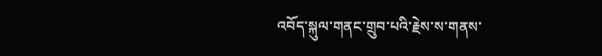འབོད་སྐུལ་གནང་གྲུབ་པའི་རྗེས་ས་གནས་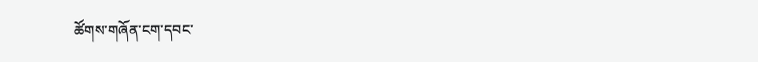ཚོགས་གཞོན་ངག་དབང་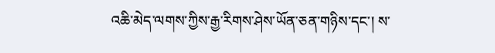འཆི་མེད་ལགས་ཀྱིས་རྒྱ་རིགས་ཤེས་ཡོན་ཅན་གཉིས་དང་། ས་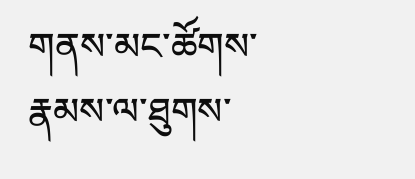གནས་མང་ཚོགས་རྣམས་ལ་ཐུགས་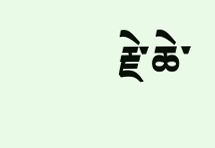རྗེ་ཆེ་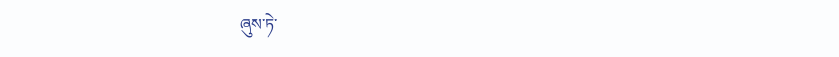ཞུས་ཏེ་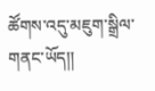ཚོགས་འདུ་མཇུག་སྒྲིལ་གནང་ཡོད།།